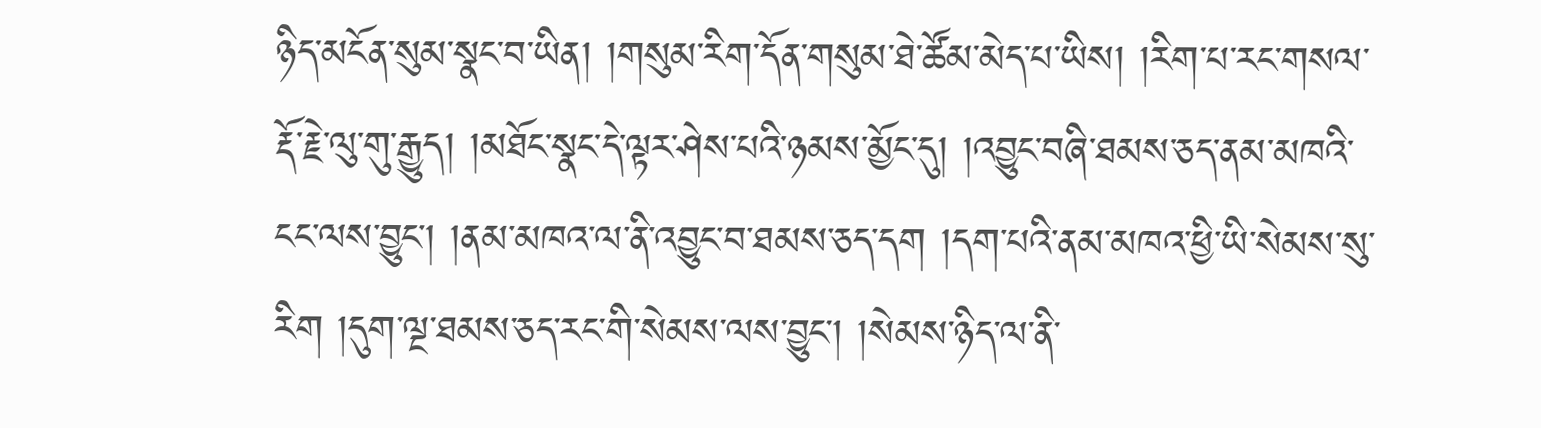ཉིད་མངོན་སུམ་སྣང་བ་ཡིན། །གསུམ་རིག་དོན་གསུམ་ཐེ་ཚོམ་མེད་པ་ཡིས། །རིག་པ་རང་གསལ་རྡོ་རྗེ་ལུ་གུ་རྒྱུད། །མཐོང་སྣང་དེ་ལྟར་ཤེས་པའི་ཉམས་མྱོང་དུ། །འབྱུང་བཞི་ཐམས་ཅད་ནམ་མཁའི་ངང་ལས་བྱུང་། །ནམ་མཁའ་ལ་ནི་འབྱུང་བ་ཐམས་ཅད་དག །དག་པའི་ནམ་མཁའ་ཕྱི་ཡི་སེམས་སུ་རིག །དུག་ལྔ་ཐམས་ཅད་རང་གི་སེམས་ལས་བྱུང་། །སེམས་ཉིད་ལ་ནི་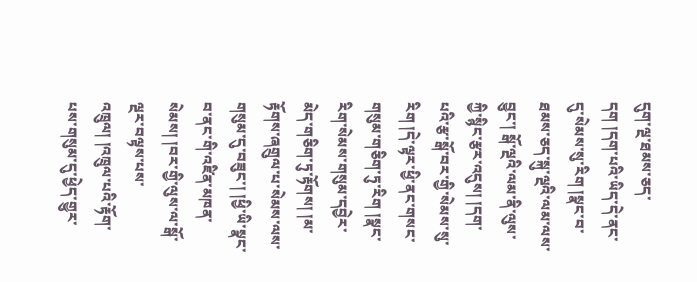དུག་ལྔ་ཐམས་ཅད་དག །དག་པའི་ཡིད་དེ་ནང་དུ་སེམས་སུ་རིག །སྣང་བ་ཐམས་ཅད་སྐུ་ལྔའི་ལམ་ལས་བྱུང་། སྒོ་ལྔའི་ལམ་ནི་ལུས་ཀྱི་སྙིང་རྩར་འདུས། །དག་པའི་རྩ་སྒོ་བར་གྱི་སེམས་སུ་རིག །དེ་ལྟར་ཕྱི་ནང་གསང་གསུམ་གཅིག་ཏུ་རིག །སྣང་རིག་སེམས་གསུམ་དབྱེར་མེད་གཅིག་ཏུ་རྟོགས། །མ་རྟོགས་ཞགྲུལ་པ་སེམས་ལས་གསུམ་དུ་བཟུང་། །ཕྱི་ཡི་སྣང་བ་ནང་གི་འཛིན་མཁན་སེམས། །བར་གྱི་ལུས་ལ་སྒོ་ལྔར་བལྟས་པས་འཁྲུལ། །འཁྲུལ་པའི་རྟོག་པས་གསུམ་དུ་ཕྱེད་གྱུར་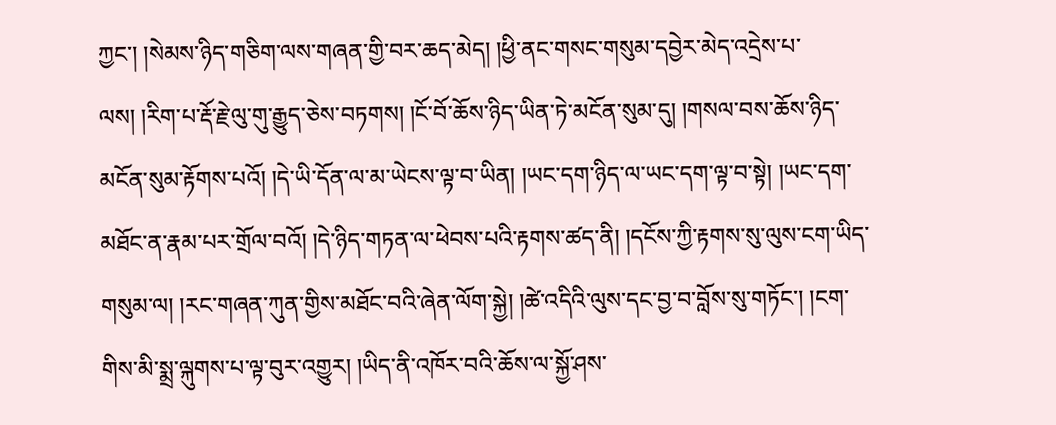ཀྱང་། །སེམས་ཉིད་གཅིག་ལས་གཞན་གྱི་བར་ཆད་མེད། །ཕྱི་ནང་གསང་གསུམ་དབྱེར་མེད་འདྲེས་པ་ལས། །རིག་པ་རྡོ་རྗེ་ལུ་གུ་རྒྱུད་ཅེས་བཏགས། །ངོ་བོ་ཆོས་ཉིད་ཡིན་ཏེ་མངོན་སུམ་དུ། །གསལ་བས་ཆོས་ཉིད་མངོན་སུམ་རྟོགས་པའོ། །དེ་ཡི་དོན་ལ་མ་ཡེངས་ལྟ་བ་ཡིན། །ཡང་དག་ཉིད་ལ་ཡང་དག་ལྟ་བ་སྟེ། །ཡང་དག་མཐོང་ན་རྣམ་པར་གྲོལ་བའོ། །དེ་ཉིད་གཏན་ལ་ཕེབས་པའི་རྟགས་ཚད་ནི། །དངོས་ཀྱི་རྟགས་སུ་ལུས་ངག་ཡིད་གསུམ་ལ། །རང་གཞན་ཀུན་གྱིས་མཐོང་བའི་ཞེན་ལོག་སྐྱེ། །ཚེ་འདིའི་ལུས་དང་བྱ་བ་བློས་སུ་གཏོང་། །ངག་གིས་མི་སྨྲ་ལྐུགས་པ་ལྟ་བུར་འགྱུར། །ཡིད་ནི་འཁོར་བའི་ཆོས་ལ་སྐྱོ་ཤས་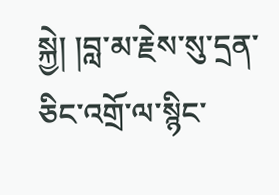སྐྱེ། །བླ་མ་རྗེས་སུ་དྲན་ཅིང་འགྲོ་ལ་སྙིང་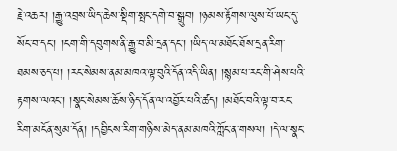རྗེ་འཆར། །རྒྱུ་འབྲས་ཡིད་ཆེས་སྡིག་སྤང་དགེ་བ་སྒྲུབ། །ཉམས་རྟོགས་ལུས་པོ་ཡང་དུ་སོང་བ་དང་། །ངག་གི་དབུགས་ནི་རྒྱུ་བ་མི་དྲན་དང་། །ཡིད་ལ་མཐོང་ཐོས་དྲན་རིག་ཐམས་ཅད་པ། །རང་སེམས་ནམ་མཁའ་ལྟ་བུའི་དོན་འདི་ཡིན། །སྙམ་པ་རང་གི་ཤེས་པའི་རྟགས་ལའང་། །སྣང་སེམས་ཆོས་ཉིད་དོན་ལ་འབྱོར་པའི་ཚད། །མཐོང་བའི་ལྟ་བ་རང་རིག་མངོན་སུམ་དོན། །དབྱིངས་རིག་གཉིས་མེད་ནམ་མཁའི་ཀློང་ན་གསལ། །དེ་ལ་སྣང་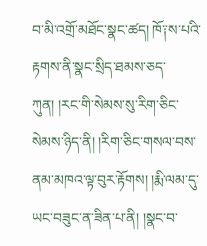བ་མི་འགྲོ་མཐོང་སྣང་ཚད། ཁོ༑ས་པའི་རྟགས་ནི་སྣང་སྲིད་ཐམས་ཅད་ཀུན། །རང་གི་སེམས་སུ་རིག་ཅིང་སེམས་ཉིད་ནི། །རིག་ཅིང་གསལ་བས་ནམ་མཁའ་ལྟ་བུར་རྟོགས། །རྨི་ལམ་དུ་ཡང་བཟུང་ན་ཟིན་པ་ནི། །སྣང་བ་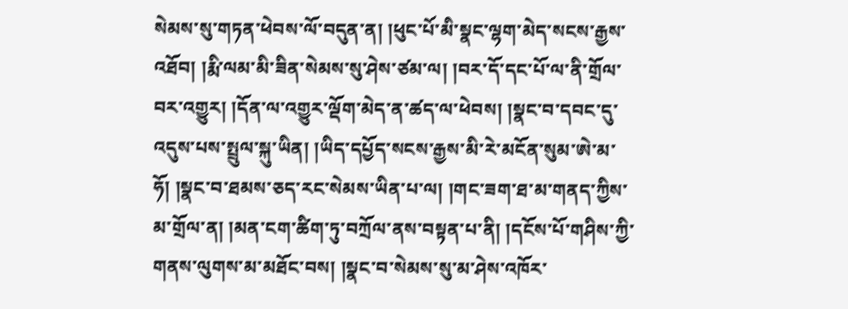སེམས་སུ་གཏན་ཕེབས་ལོ་བདུན་ན། །ཕུང་པོ་མི་སྣང་ལྷག་མེད་སངས་རྒྱས་འཐོབ། །རྨི་ལམ་མི་ཟིན་སེམས་སུ་ཤེས་ཙམ་ལ། །བར་དོ་དང་པོ་ལ་ནི་གྲོལ་བར་འགྱུར། །དོན་ལ་འགྱུར་ལྡོག་མེད་ན་ཚད་ལ་ཕེབས། །སྣང་བ་དབང་དུ་འདུས་པས་སྤྲུལ་སྐུ་ཡིན། །ཡིད་དཔྱོད་སངས་རྒྱས་མི་རེ་མངོན་སུམ་ཨེ་མ་ཧོ། །སྣང་བ་ཐམས་ཅད་རང་སེམས་ཡིན་པ་ལ། །གང་ཟག་ཐ་མ་གནད་ཀྱིས་མ་གྲོལ་ན། །མན་ངག་ཚིག་ཏུ་བཀྲོལ་ནས་བསྟན་པ་ནི། །དངོས་པོ་གཤིས་ཀྱི་གནས་ལུགས་མ་མཐོང་བས། །སྣང་བ་སེམས་སུ་མ་ཤེས་འཁོར་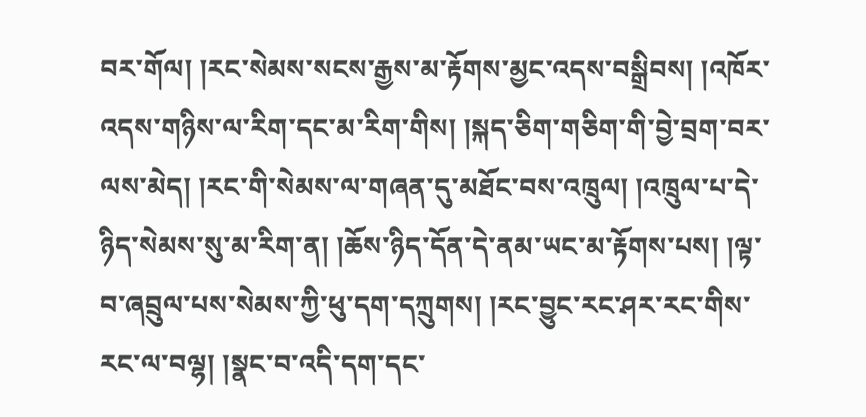བར་གོལ། །རང་སེམས་སངས་རྒྱས་མ་རྟོགས་མྱང་འདས་བསྒྲིབས། །འཁོར་འདས་གཉིས་ལ་རིག་དང་མ་རིག་གིས། །སྐད་ཅིག་གཅིག་གི་བྱེ་བྲག་བར་ལས་མེད། །རང་གི་སེམས་ལ་གཞན་དུ་མཐོང་བས་འཁྲུལ། །འཁྲུལ་པ་དེ་ཉིད་སེམས་སུ་མ་རིག་ན། །ཆོས་ཉིད་དོན་དེ་ནམ་ཡང་མ་རྟོགས་པས། །ལྟ་བ་ཞབྲུལ་པས་སེམས་ཀྱི་ཕུ་དག་དཀྲུགས། །རང་བྱུང་རང་ཤར་རང་གིས་རང་ལ་བལྷ། །སྣང་བ་འདི་དག་དང་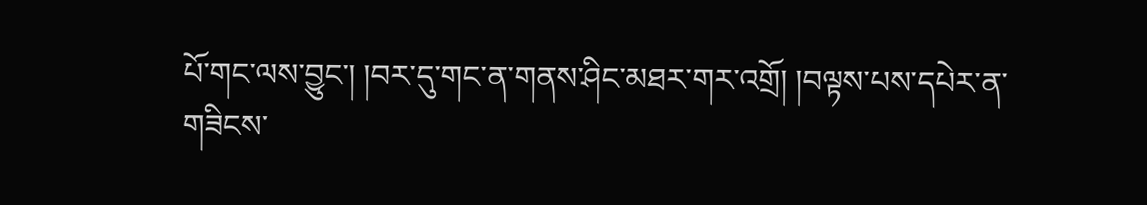པོ་གང་ལས་བྱུང་། །བར་དུ་གང་ན་གནས་ཤིང་མཐར་གར་འགྲོ། །བལྟས་པས་དཔེར་ན་གཟིངས་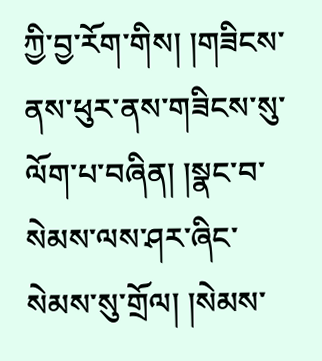ཀྱི་བྱ་རོག་གིས། །གཟིངས་ནས་ཕུར་ནས་གཟིངས་སུ་ལོག་པ་བཞིན། །སྣང་བ་སེམས་ལས་ཤར་ཞིང་སེམས་སུ་གྲོལ། །སེམས་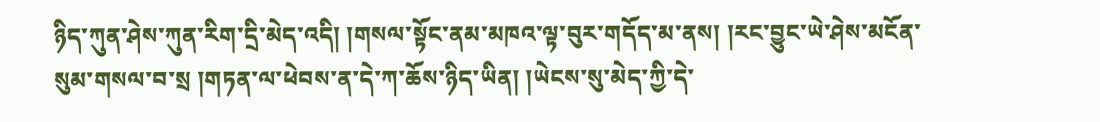ཉིད་ཀུན་ཤེས་ཀུན་རིག་དྲི་མེད་འདི། །གསལ་སྟོང་ནམ་མཁའ་ལྟ་བུར་གདོད་མ་ནས། །རང་བྱུང་ཡེ་ཤེས་མངོན་སུམ་གསལ་བ་སྲ །གཏན་ལ་ཕེབས་ན་དེ་ཀ་ཆོས་ཉིད་ཡིན། །ཡེངས་སུ་མེད་ཀྱི་དེ་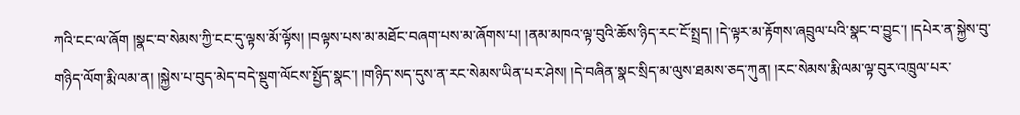ཀའི་ངང་ལ་ཞོག །སྣང་བ་སེམས་ཀྱི་ངང་དུ་ལྟས་མོ་ལྟོས། །བལྟས་པས་མ་མཐོང་བཞག་པས་མ་ཞོགས་པ། །ནམ་མཁའ་ལྟ་བུའི་ཆོས་ཉིད་རང་ངོ་སྤྲད། །དེ་ལྟར་མ་རྟོགས་ཞབྲུལ་པའི་སྣང་བ་བྱུང་། །དཔེར་ན་སྐྱེས་བུ་གཉིད་ལོག་རྨི་ལམ་ན། །སྐྱེས་པ་བུད་མེད་བདེ་སྡུག་ལོངས་སྤྱོད་སྣང་། །གཉིད་སད་དུས་ན་རང་སེམས་ཡིན་པར་ཤེས། །དེ་བཞིན་སྣང་སྲིད་མ་ལུས་ཐམས་ཅད་ཀུན། །རང་སེམས་རྨི་ལམ་ལྟ་བུར་འཁྲུལ་པར་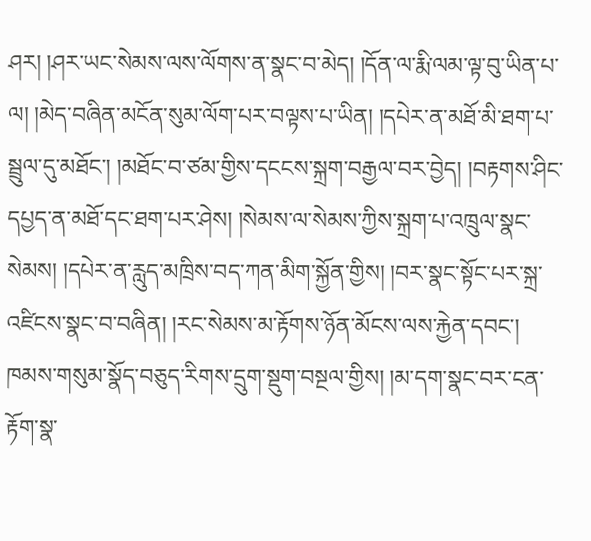ཤར། །ཤར་ཡང་སེམས་ལས་ལོགས་ན་སྣང་བ་མེད། །དོན་ལ་རྨི་ལམ་ལྟ་བུ་ཡིན་པ་ལ། །མེད་བཞིན་མངོན་སུམ་ལོག་པར་བལྟས་པ་ཡིན། །དཔེར་ན་མཐོ་མི་ཐག་པ་སྦྲུལ་དུ་མཐོང་། །མཐོང་བ་ཙམ་གྱིས་དངངས་སྐྲག་བརྒྱལ་བར་བྱེད། །བརྟགས་ཤིང་དཔྱད་ན་མཐོ་དང་ཐག་པར་ཤེས། །སེམས་ལ་སེམས་ཀྱིས་སྐྲག་པ་འཁྲུལ་སྣང་སེམས། །དཔེར་ན་རླུད་མཁྲིས་བད་ཀན་མིག་སྐྱོན་གྱིས། །བར་སྣང་སྟོང་པར་སྐྲ་འཛིངས་སྣང་བ་བཞིན། །རང་སེམས་མ་རྟོགས་ཉོན་མོངས་ལས་རྐྱེན་དབང་། ཁམས་གསུམ་སྣོད་བཅུད་རིགས་དྲུག་སྡུག་བསྔལ་གྱིས། །མ་དག་སྣང་བར་ངན་རྟོག་སྣ་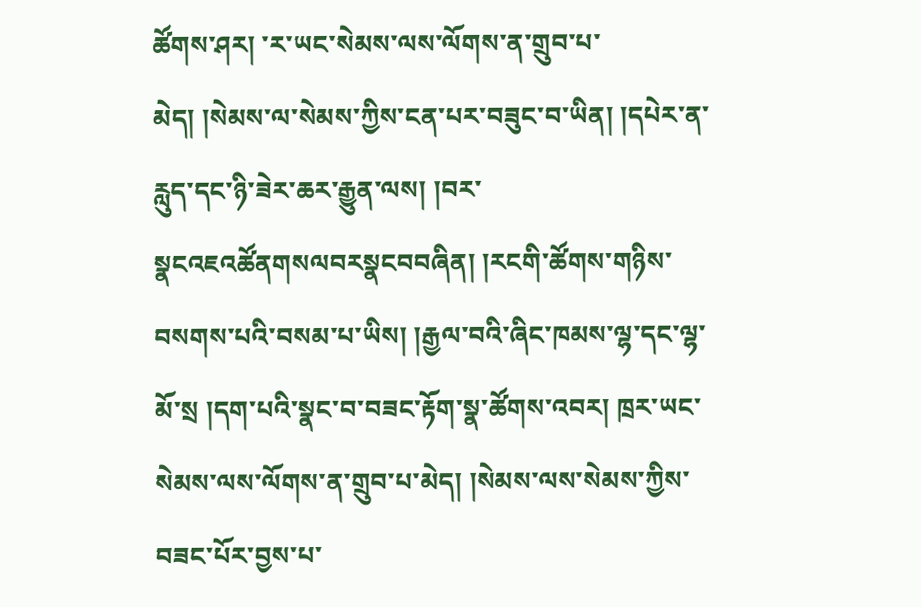ཚོགས་ཤར། ་ར་ཡང་སེམས་ལས་ལོགས་ན་གྲུབ་པ་མེད། །སེམས་ལ་སེམས་ཀྱིས་ངན་པར་བཟུང་བ་ཡིན། །དཔེར་ན་རླུད་དང་ཉི་ཟེར་ཆར་རྒྱུན་ལས། །བར་སྣངའཇའཚོནགསལབརསྣངབབཞིན། །རངགི་ཚོགས་གཉིས་བསགས་པའི་བསམ་པ་ཡིས། །རྒྱལ་བའི་ཞིང་ཁམས་ལྷ་དང་ལྷ་མོ་སྲ །དག་པའི་སྣང་བ་བཟང་རྟོག་སྣ་ཚོགས་འབར། ཁྲར་ཡང་སེམས་ལས་ལོགས་ན་གྲུབ་པ་མེད། །སེམས་ལས་སེམས་ཀྱིས་བཟང་པོར་བྱས་པ་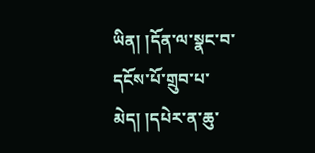ཡིན། །དོན་ལ་སྣང་བ་དངོས་པོ་གྲུབ་པ་མེད། །དཔེར་ན་ཆུ་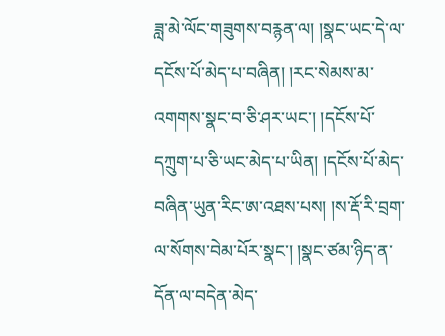ཟླ་མེ་ལོང་གཟུགས་བརྙན་ལ། །སྣང་ཡང་དེ་ལ་དངོས་པོ་མེད་པ་བཞིན། །རང་སེམས་མ་འགགས་སྣང་བ་ཅི་ཤར་ཡང་། །དངོས་པོ་དཀྲུག་པ་ཅི་ཡང་མེད་པ་ཡིན། །དངོས་པོ་མེད་བཞིན་ཡུན་རིང་ཨ་འཐས་པས། །ས་རྡོ་རི་བྲག་ལ་སོགས་བེམ་པོར་སྣང་། །སྣང་ཙམ་ཉིད་ན་དོན་ལ་བདེན་མེད་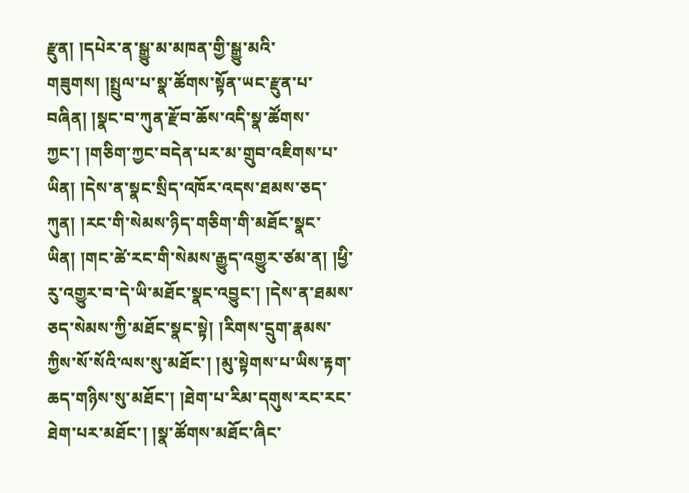རྫུན། །དཔེར་ན་སྒྱུ་མ་མཁན་གྱི་སྒྱུ་མའི་གཟུགས། །སྤྲུལ་པ་སྣ་ཚོགས་སྟོན་ཡང་རྫུན་པ་བཞིན། །སྣང་བ་ཀུན་རྫོབ་ཆོས་འདི་སྣ་ཚོགས་ཀྱང་། །གཅིག་ཀྱང་བདེན་པར་མ་གྲུབ་འཇིགས་པ་ཡིན། །དེས་ན་སྣང་སྲིད་འཁོར་འདས་ཐམས་ཅད་ཀུན། །རང་གི་སེམས་ཉིད་གཅིག་གི་མཐོང་སྣང་ཡིན། །གང་ཚེ་རང་གི་སེམས་རྒྱུད་འགྱུར་ཙམ་ན། །ཕྱི་རུ་འགྱུར་བ་དེ་ཡི་མཐོང་སྣང་འབྱུང་། །དེས་ན་ཐམས་ཅད་སེམས་ཀྱི་མཐོང་སྣང་སྟེ། །རིགས་དྲུག་རྣམས་ཀྱིས་སོ་སོའི་ལས་སུ་མཐོང་། །མུ་སྟེགས་པ་ཡིས་རྟག་ཆད་གཉིས་སུ་མཐོང་། །ཐེག་པ་རིམ་དགུས་རང་རང་ཐེག་པར་མཐོང་། །སྣ་ཚོགས་མཐོང་ཞིང་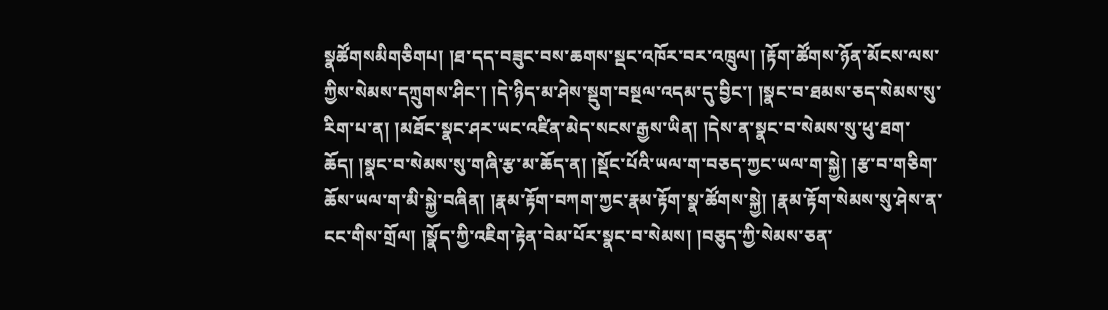སྣཚོགསམིགཅིགཔ། །ཐ་དད་བཟུང་བས་ཆགས་སྡང་འཁོར་བར་འཁྲུལ། །རྟོག་ཚོགས་ཉོན་མོངས་ལས་ཀྱིས་སེམས་དཀྲུགས་ཤིང་། །དེ་ཉིད་མ་ཤེས་སྡུག་བསྔལ་འདམ་དུ་བྱིང་། །སྣང་བ་ཐམས་ཅད་སེམས་སུ་རིག་པ་ན། །མཐོང་སྣང་ཤར་ཡང་འཛིན་མེད་སངས་རྒྱས་ཡིན། །དེས་ན་སྣང་བ་སེམས་སུ་ཕུ་ཐག་ཆོད། །སྣང་བ་སེམས་སུ་གཞི་རྩ་མ་ཆོད་ན། །སྡོང་པོའི་ཡལ་ག་བཅད་ཀྱང་ཡལ་ག་སྐྱེ། །རྩ་བ་གཅིག་ཆོས་ཡལ་ག་མི་སྐྱེ་བཞིན། །རྣམ་རྟོག་བཀག་ཀྱང་རྣམ་རྟོག་སྣ་ཚོགས་སྐྱེ། །རྣམ་རྟོག་སེམས་སུ་ཤེས་ན་ངང་གིས་གྲོལ། །སྣོད་ཀྱི་འཇིག་རྟེན་བེམ་པོར་སྣང་བ་སེམས། །བཅུད་ཀྱི་སེམས་ཅན་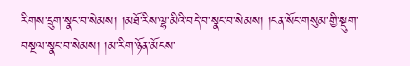རིགས་དྲུག་སྣང་བ་སེམས། །མཐོ་རིས་ལྷ་མིའི་བདེ་བ་སྣང་བ་སེམས། །ངན་སོང་གསུམ་གྱི་སྡུག་བསྔལ་སྣང་བ་སེམས། །མ་རིག་ཉོན་མོངས་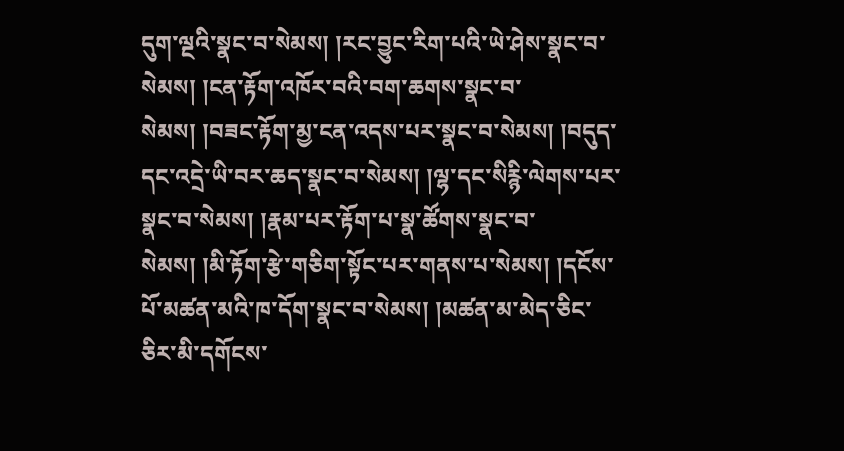དུག་ལྔའི་སྣང་བ་སེམས། །རང་བྱུང་རིག་པའི་ཡེ་ཤེས་སྣང་བ་སེམས། །ངན་རྟོག་འཁོར་བའི་བག་ཆགས་སྣང་བ་སེམས། །བཟང་རྟོག་མྱ་ངན་འདས་པར་སྣང་བ་སེམས། །བདུད་དང་འདྲེ་ཡི་བར་ཆད་སྣང་བ་སེམས། །ལྷ་དང་སིརྙི་ལེགས་པར་སྣང་བ་སེམས། །རྣམ་པར་རྟོག་པ་སྣ་ཚོགས་སྣང་བ་སེམས། །མི་རྟོག་རྩེ་གཅིག་སྟོང་པར་གནས་པ་སེམས། །དངོས་པོ་མཚན་མའི་ཁ་དོག་སྣང་བ་སེམས། །མཚན་མ་མེད་ཅིང་ཅིར་མི་དགོངས་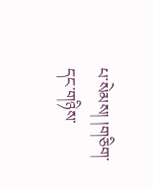པ་སེམས། །གཅིག་དང་གཉིས་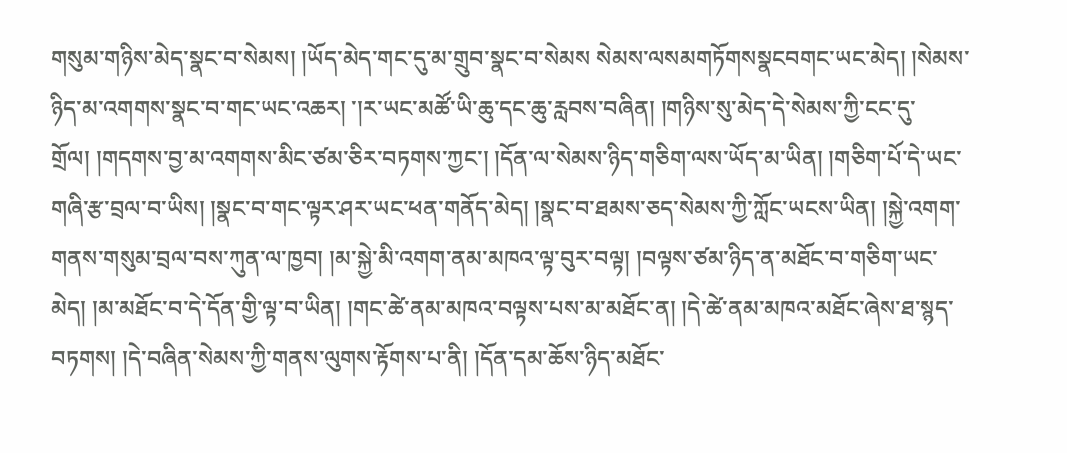གསུམ་གཉིས་མེད་སྣང་བ་སེམས། །ཡོད་མེད་གང་དུ་མ་གྲུབ་སྣང་བ་སེམས སེམས་ལསམགཏོགསསྣངབགང་ཡང་མེད། །སེམས་ཉིད་མ་འགགས་སྣང་བ་གང་ཡང་འཆར། ་།ར་ཡང་མཚོ་ཡི་ཆུ་དང་ཆུ་རླབས་བཞིན། །གཉིས་སུ་མེད་དེ་སེམས་ཀྱི་ངང་དུ་གྲོལ། །གདགས་བྱ་མ་འགགས་མིང་ཙམ་ཅིར་བཏགས་ཀྱང་། །དོན་ལ་སེམས་ཉིད་གཅིག་ལས་ཡོད་མ་ཡིན། །གཅིག་པོ་དེ་ཡང་གཞི་རྩ་བྲལ་བ་ཡིས། །སྣང་བ་གང་ལྟར་ཤར་ཡང་ཕན་གནོད་མེད། །སྣང་བ་ཐམས་ཅད་སེམས་ཀྱི་ཀློང་ཡངས་ཡིན། །སྐྱེ་འགག་གནས་གསུམ་བྲལ་བས་ཀུན་ལ་ཁྱབ། །མ་སྐྱེ་མི་འགག་ནམ་མཁའ་ལྟ་བུར་བལྟ། །བལྟས་ཙམ་ཉིད་ན་མཐོང་བ་གཅིག་ཡང་མེད། །མ་མཐོང་བ་དེ་དོན་གྱི་ལྟ་བ་ཡིན། །གང་ཚེ་ནམ་མཁའ་བལྟས་པས་མ་མཐོང་ན། །དེ་ཚེ་ནམ་མཁའ་མཐོང་ཞེས་ཐ་སྙད་བཏགས། །དེ་བཞིན་སེམས་ཀྱི་གནས་ལུགས་རྟོགས་པ་ནི། །དོན་དམ་ཆོས་ཉིད་མཐོང་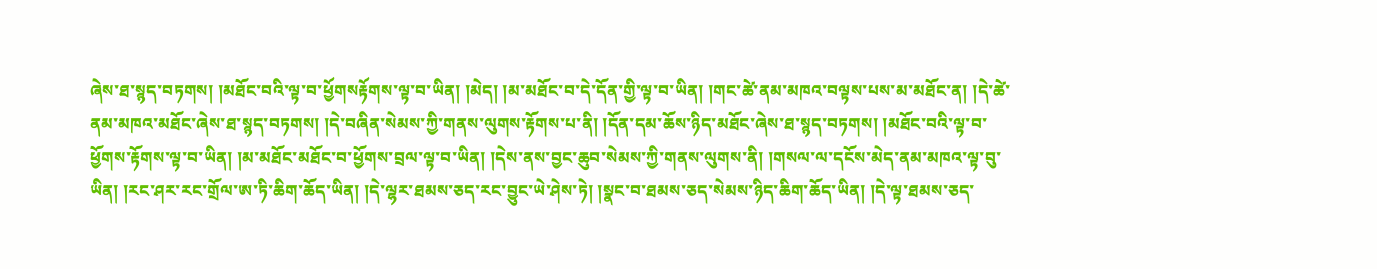ཞེས་ཐ་སྙད་བཏགས། །མཐོང་བའི་ལྟ་བ་ཕྱོགསརྟོགས་ལྟ་བ་ཡིན། །མེད། །མ་མཐོང་བ་དེ་དོན་གྱི་ལྟ་བ་ཡིན། །གང་ཚེ་ནམ་མཁའ་བལྟས་པས་མ་མཐོང་ན། །དེ་ཚེ་ནམ་མཁའ་མཐོང་ཞེས་ཐ་སྙད་བཏགས། །དེ་བཞིན་སེམས་ཀྱི་གནས་ལུགས་རྟོགས་པ་ནི། །དོན་དམ་ཆོས་ཉིད་མཐོང་ཞེས་ཐ་སྙད་བཏགས། །མཐོང་བའི་ལྟ་བ་ཕྱོགས་རྟོགས་ལྟ་བ་ཡིན། །མ་མཐོང་མཐོང་བ་ཕྱོགས་བྲལ་ལྟ་བ་ཡིན། །དེས་ནས་བྱང་ཆུབ་སེམས་ཀྱི་གནས་ལུགས་ནི། །གསལ་ལ་དངོས་མེད་ནམ་མཁའ་ལྟ་བུ་ཡིན། །རང་ཤར་རང་གྲོལ་ཨ་ཏི་ཆིག་ཆོད་ཡིན། །དེ་ལྷར་ཐམས་ཅད་རང་བྱུང་ཡེ་ཤེས་ཏེ། །སྣང་བ་ཐམས་ཅད་སེམས་ཉིད་ཆིག་ཆོད་ཡིན། །དེ་ལྟ་ཐམས་ཅད་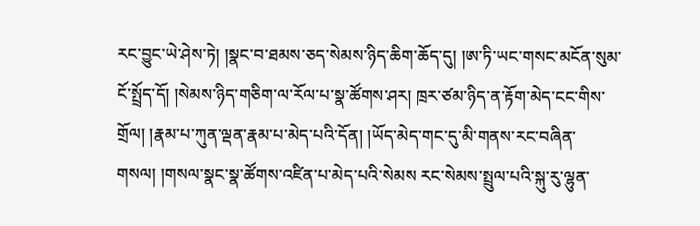རང་བྱུང་ཡེ་ཤེས་ཏེ། །སྣང་བ་ཐམས་ཅད་སེམས་ཉིད་ཆིག་ཆོད་དུ། །ཨ་ཏི་ཡང་གསང་མངོན་སུམ་ངོ་སྤྲོད་དོ། །སེམས་ཉིད་གཅིག་ལ་རོལ་པ་སྣ་ཚོགས་ཤར། ཁྲར་ཙམ་ཉིད་ན་རྟོག་མེད་ངང་གིས་གྲོལ། །རྣམ་པ་ཀུན་ལྡན་རྣམ་པ་མེད་པའི་དོན། །ཡོད་མེད་གང་དུ་མི་གནས་རང་བཞིན་གསལ། །གསལ་སྣང་སྣ་ཚོགས་འཛིན་པ་མེད་པའི་སེམས རང་སེམས་སྤྲུལ་པའི་སྐུ་རུ་ལྷུན་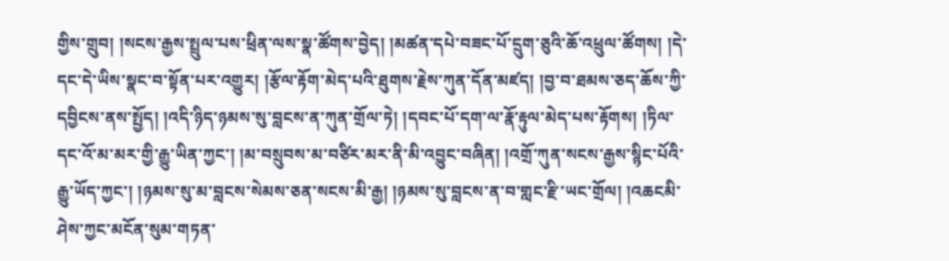གྱིས་གྲུབ། །སངས་རྒྱས་སྤྲུལ་པས་ཕྲིན་ལས་སྣ་ཚོགས་བྱེད། །མཚན་དཔེ་བཟང་པོ་དྲུག་ཅུའི་ཆོ་འཕྲུལ་ཚོགས། །དེ་དང་དེ་ཡིས་སྣང་བ་སྟོན་པར་འགྱུར། །རྩོལ་རྟོག་མེད་པའི་ཐུགས་རྗེས་ཀུན་དོན་མཛད། །བྱ་བ་ཐམས་ཅད་ཆོས་ཀྱི་དབྱིངས་ནས་སྤྱོད། །འདི་ཉིད་ཉམས་སུ་བླངས་ན་ཀུན་གྲོལ་ཏེ། །དབང་པོ་དག་ལ་རྣོ་རྟུལ་མེད་པས་རྟོགས། །ཏིལ་དང་འོ་མ་མར་གྱི་རྒྱུ་ཡིན་ཀྱང་། །མ་བསྲུབས་མ་བཙིར་མར་ནི་མི་འབྱུང་བཞིན། །འགྲོ་ཀུན་སངས་རྒྱས་སྙིང་པོའི་རྒྱུ་ཡོད་ཀྱང་། །ཉམས་སུ་མ་བླངས་སེམས་ཅན་སངས་མི་རྒྱ། །ཉམས་སུ་བླངས་ན་བ་གླང་རྫི་ཡང་གྲོལ། །འཆངམི་ཤེས་ཀྱང་མངོན་སུམ་གཏན་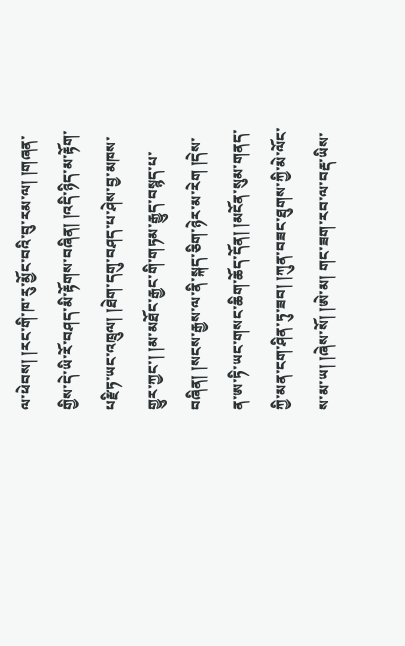ལ་ཕེབས། །རང་གི་ཁ་རུ་མྱོང་བའི་བུ་རམ་ལ། །གཞན་གྱིས་དེ་ཡི་རོ་བཤད་མི་རྟོགས་བཞིན། །འདི་ཉིད་མ་རྟོག་པརྫིཏ་ཡང་འཁྲུལ། །ཐེག་དགུ་བཤད་པ་ཤེས་བྱ་མཁས་གྱུར་ཀྱང་། །མ་མཐོང་རྒྱང་གི་གཏམ་རྒྱུད་བསྙད་པ་བཞིན། །སངས་རྒྱས་ལ་ནི་སྐད་ཅིག་ཉེར་མ་རེག །དེས་ན་ཨ་ཏི་ཡང་གསང་ཆིག་ཆོད་དོན། །མངོན་སུམ་གནད་ཀྱི་མན་ངག་ཤིན་ཏུ་ཟབ། །ཀུན་བཟང་ཐུགས་ཀྱི་མེ་ལོང་ས་མ་ཡ། །ཞེས་སོ། །ཨེ་མ། གང་ཟག་རབ་ལ་བརྡ་ཡིས་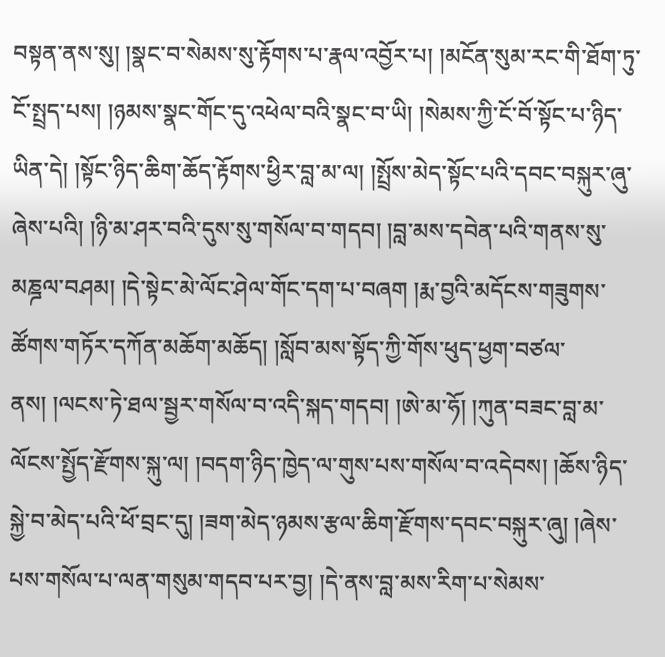བསྟན་ནས་སུ། །སྣང་བ་སེམས་སུ་རྟོགས་པ་རྣལ་འབྱོར་པ། །མངོན་སུམ་རང་གི་ཐོག་ཏུ་ངོ་སྤྲད་པས། །ཉམས་སྣང་གོང་དུ་འཕེལ་བའི་སྣང་བ་ཡི། །སེམས་ཀྱི་ངོ་བོ་སྟོང་པ་ཉིད་ཡིན་དེ། །སྟོང་ཉིད་ཆིག་ཆོད་རྟོགས་ཕྱིར་བླ་མ་ལ། །སྤྲོས་མེད་སྟོང་པའི་དབང་བསྐུར་ཞུ་ཞེས་པའི། །ཉི་མ་ཤར་བའི་དུས་སུ་གསོལ་བ་གདབ། །བླ་མས་དབེན་པའི་གནས་སུ་མཎྜལ་བཤམ། །དེ་སྟེང་མེ་ལོང་ཤེལ་གོང་དག་པ་བཞག །རྨ་བྱའི་མདོངས་གཟུགས་ཚོགས་གཏོར་དཀོན་མཆོག་མཆོད། །སློབ་མས་སྟོད་ཀྱི་གོས་ཕུད་ཕྱག་བཙལ་ནས། །ལངས་ཏེ་ཐལ་སྦྱར་གསོལ་བ་འདི་སྐད་གདབ། །ཨེ་མ་ཧོ། །ཀུན་བཟང་བླ་མ་ལོངས་སྤྱོད་རྫོགས་སྐུ་ལ། །བདག་ཉིད་ཁྱེད་ལ་གུས་པས་གསོལ་བ་འདེབས། །ཆོས་ཉིད་སྐྱེ་བ་མེད་པའི་ཕོ་བྲང་དུ། །ཟག་མེད་ཉམས་རྩལ་ཆིག་རྫོགས་དབང་བསྐུར་ཞུ། །ཞེས་པས་གསོལ་པ་ལན་གསུམ་གདབ་པར་བྱ། །དེ་ནས་བླ་མས་རིག་པ་སེམས་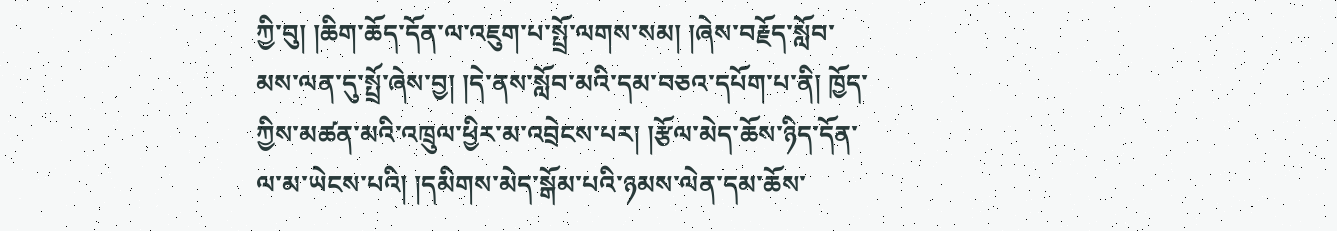ཀྱི་བུ། །ཆིག་ཆོད་དོན་ལ་འཇུག་པ་སྤྲོ་ལགས་སམ། །ཞེས་བརྗོད་སློབ་མས་ལན་དུ་སྤྲོ་ཞེས་བྱ། །དེ་ནས་སློབ་མའི་དམ་བཅའ་དཔོག་པ་ནི། ཁྱོད་ཀྱིས་མཚན་མའི་འཁྲུལ་ཕྱིར་མ་འབྲེངས་པར། །རྩོལ་མེད་ཆོས་ཉིད་དོན་ལ་མ་ཡེངས་པའི། །དམིགས་མེད་སྒོམ་པའི་ཉམས་ལེན་དམ་ཆོས་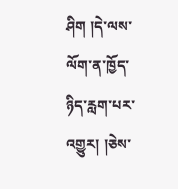ཤིག །དེ་ལས་ལོག་ན་ཁྱོད་ཉིད་རླག་པར་འགྱུར། །ཅེས་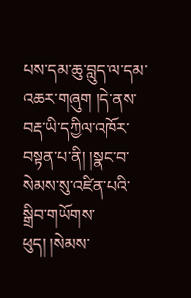པས་དམ་ཆུ་བླུད་ལ་དམ་འཆར་གཞུག །དེ་ནས་བརྡ་ཡི་དཀྱིལ་འཁོར་བསྟན་པ་ནི། །སྣང་བ་སེམས་སུ་འཛིན་པའི་སྒྲིབ་གཡོགས་ཕུད། །སེམས་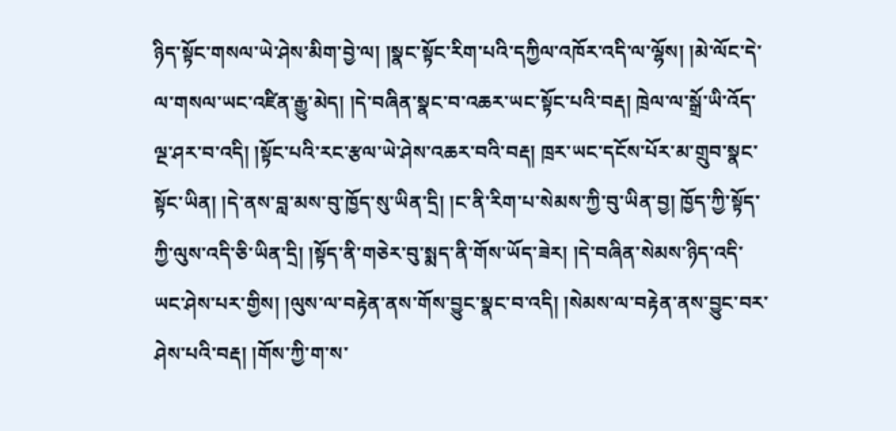ཉིད་སྟོང་གསལ་ཡེ་ཤེས་མིག་བྱེ་ལ། །སྣང་སྟོང་རིག་པའི་དཀྱིལ་འཁོར་འདི་ལ་ལྷོས། །མེ་ལོང་དེ་ལ་གསལ་ཡང་འཛིན་རྒྱུ་མེད། །དེ་བཞིན་སྣང་བ་འཆར་ཡང་སྟོང་པའི་བརྡ། ཁྲེལ་ལ་སྒྲོ་ཡི་འོད་ལྔ་ཤར་བ་འདི། །སྟོང་པའི་རང་རྩལ་ཡེ་ཤེས་འཆར་བའི་བརྡ། ཁྲར་ཡང་དངོས་པོར་མ་གྲུབ་སྣང་སྟོང་ཡིན། །དེ་ནས་བླ་མས་བུ་ཁྱོད་སུ་ཡིན་དྲི། །ང་ནི་རིག་པ་སེམས་ཀྱི་བུ་ཡིན་བྱ། ཁྱོད་ཀྱི་སྟོད་ཀྱི་ལུས་འདི་ཅི་ཡིན་དྲི། །སྟོད་ནི་གཅེར་བུ་སྨད་ནི་གོས་ཡོད་ཟེར། །དེ་བཞིན་སེམས་ཉིད་འདི་ཡང་ཤེས་པར་གྱིས། །ལུས་ལ་བརྟེན་ནས་གོས་བྱུང་སྣང་བ་འདི། །སེམས་ལ་བརྟེན་ནས་བྱུང་བར་ཤེས་པའི་བརྡ། །གོས་ཀྱི་ག་ས་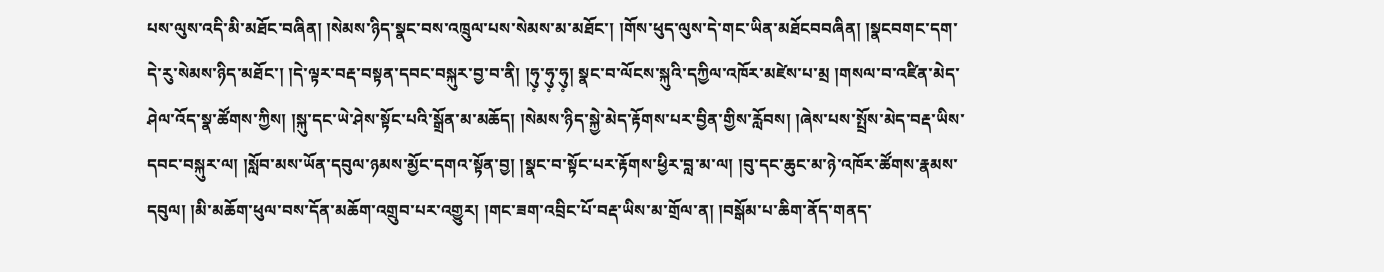པས་ལུས་འདི་མི་མཐོང་བཞིན། །སེམས་ཉིད་སྣང་བས་འཁྲུལ་པས་སེམས་མ་མཐོང་། །གོས་ཕུད་ལུས་དེ་གང་ཡིན་མཐོངབབཞིན། །སྣངབགང་དག་དེ་རུ་སེམས་ཉིད་མཐོང་། །དེ་ལྟར་བརྡ་བསྟན་དབང་བསྐུར་བྱ་བ་ནི། །ཧུ༷་ཧུ༷་ཧུ༷། སྣང་བ་ལོངས་སྐུའི་དཀྱིལ་འཁོར་མཛེས་པ་མྲ །གསལ་བ་འཛིན་མེད་ཤེལ་འོད་སྣ་ཚོགས་ཀྱིས། །སྐུ་དང་ཡེ་ཤེས་སྟོང་པའི་སྒྲོན་མ་མཆོད། །སེམས་ཉིད་སྐྱེ་མེད་རྟོགས་པར་བྱིན་གྱིས་རློབས། །ཞེས་པས་སྤྲོས་མེད་བརྡ་ཡིས་དབང་བསྐུར་ལ། །སློབ་མས་ཡོན་དབུལ་ཉམས་མྱོང་དགའ་སྟོན་བྱ། །སྣང་བ་སྟོང་པར་རྟོགས་ཕྱིར་བླ་མ་ལ། །བུ་དང་ཆུང་མ་ཉེ་འཁོར་ཚོགས་རྣམས་དབུལ། །མི་མཆོག་ཕུལ་བས་དོན་མཆོག་འགྲུབ་པར་འགྱུར། །གང་ཟག་འབྲིང་པོ་བརྡ་ཡིས་མ་གྲོལ་ན། །བསྒོམ་པ་ཆིག་ནོད་གནད་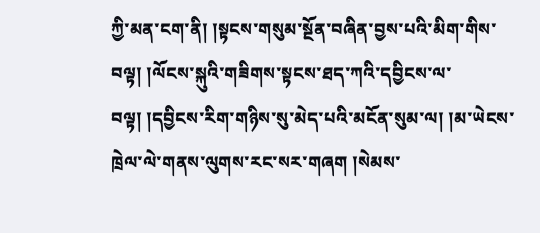ཀྱི་མན་ངག་ནི། །སྟངས་གསུམ་སྔོན་བཞིན་བྱས་པའི་མིག་གིས་བལྟ། །ལོངས་སྐུའི་གཟིགས་སྟངས་ཐད་ཀའི་དབྱིངས་ལ་བལྟ། །དབྱིངས་རིག་གཉིས་སུ་མེད་པའི་མངོན་སུམ་ལ། །མ་ཡེངས་ཁྲེལ་ལེ་གནས་ལུགས་རང་སར་གཞག །སེམས་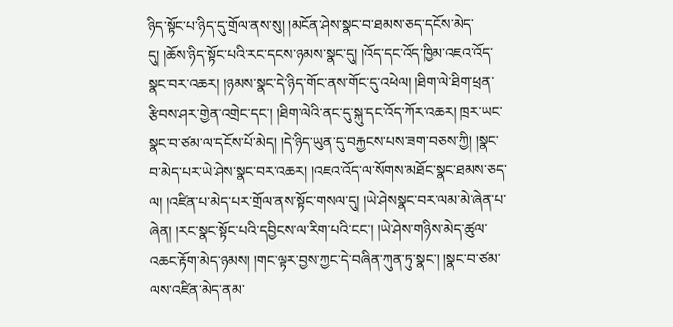ཉིད་སྟོང་པ་ཉིད་དུ་གྲོལ་ནས་སུ། །མངོན་ཤེས་སྣང་བ་ཐམས་ཅད་དངོས་མེད་དུ། །ཆོས་ཉིད་སྟོང་པའི་རང་དངས་ཉམས་སྣང་དུ། །འོད་དང་འོད་ཁྱིམ་འཇའ་འོད་སྣང་བར་འཆར། །ཉམས་སྣང་དེ་ཉིད་གོང་ནས་གོང་དུ་འཕེལ། །ཐིག་ལེ་ཐིག་ཕྲན་རྩིབས་ཤར་གྱེན་འགྲེང་དང་། །ཐིག་ལེའི་ནང་དུ་སྐུ་དང་འོད་ཀོར་འཆར། ཁྲར་ཡང་སྣང་བ་ཙམ་ལ་དངོས་པོ་མེད། །དེ་ཉིད་ཡུན་དུ་བརྐྱངས་པས་ཟག་བཅས་ཀྱི། །སྣང་བ་མེད་པར་ཡེ་ཤེས་སྣང་བར་འཆར། །འཇའ་འོད་ལ་སོགས་མཐོང་སྣང་ཐམས་ཅད་ལ། །འཛིན་པ་མེད་པར་གྲོལ་ནས་སྟོང་གསལ་དུ། །ཡེ་ཤེསསྣང་བར་ལམ་མེ་ཞེན་པ་ཞེན། །རང་སྣང་སྟོང་པའི་དབྱིངས་ལ་རིག་པའི་ངང་། །ཡེ་ཤེས་གཉིས་མེད་ཚུལ་འཆང་རྟོག་མེད་ཉམས། །གང་ལྟར་བྱས་ཀྱང་དེ་བཞིན་ཀུན་ཏུ་སྣང་། །སྣང་བ་ཙམ་ལས་འཛིན་མེད་ནམ་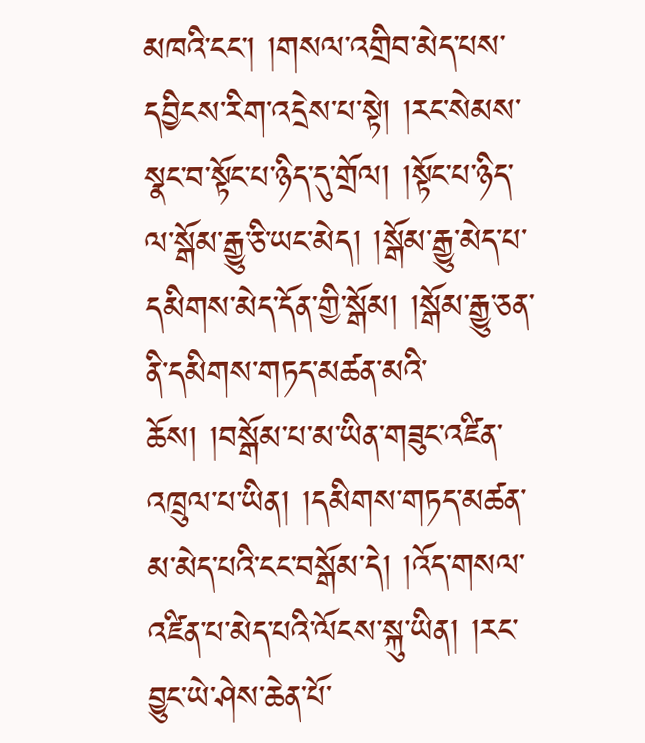མཁའི་ངང་། །གསལ་འགྲིབ་མེད་པས་དབྱིངས་རིག་འདྲེས་པ་སྟེ། །རང་སེམས་སྣང་བ་སྟོང་པ་ཉིད་དུ་གྲོལ། །སྟོང་པ་ཉིད་ལ་སྒོམ་རྒྱུ་ཅི་ཡང་མེད། །སྒོམ་རྒྱུ་མེད་པ་དམིགས་མེད་དོན་གྱི་སྒོམ། །སྒོམ་རྒྱུ་ཅན་ནི་དམིགས་གཏད་མཚན་མའི་ཆོས། །བསྒོམ་པ་མ་ཡིན་གཟུང་འཛིན་འཁྲུལ་པ་ཡིན། །དམིགས་གཏད་མཚན་མ་མེད་པའི་ངང་བསྒོམ་དེ། །འོད་གསལ་འཛིན་པ་མེད་པའི་ལོངས་སྐུ་ཡིན། །རང་བྱུང་ཡེ་ཤེས་ཆེན་པོ་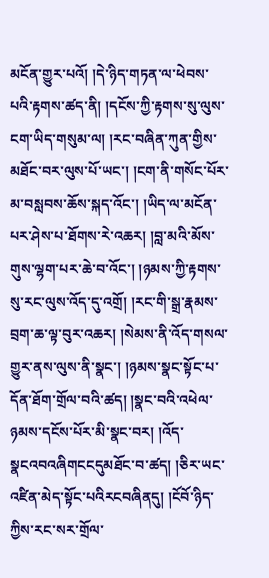མངོན་གྱུར་པའོ། །དེ་ཉིད་གཏན་ལ་ཕེབས་པའི་རྟགས་ཚད་ནི། །དངོས་ཀྱི་རྟགས་སུ་ལུས་ངག་ཡིད་གསུམ་ལ། །རང་བཞིན་ཀུན་གྱིས་མཐོང་བར་ལུས་པོ་ཡང་། །ངག་ནི་གསོང་པོར་མ་བསླབས་ཆོས་སྐད་འོང་། །ཡིད་ལ་མངོན་པར་ཤེས་པ་ཐོགས་རེ་འཆར། །བླ་མའི་མོས་གུས་ལྷག་པར་ཆེ་བ་འོང་། །ཉམས་ཀྱི་རྟགས་སུ་རང་ལུས་འོད་དུ་འགྲོ། །རང་གི་སྒྲ་རྣམས་བྲག་ཆ་ལྟ་བུར་འཆར། །སེམས་ནི་འོད་གསལ་གྱུར་ནས་ལུས་ནི་སྣང་། །ཉམས་སྣང་སྟོང་པ་དོན་ཐོག་གྲོལ་བའི་ཚད། །སྣང་བའི་འཕེལ་ཉམས་དངོས་པོར་མི་སྣང་བར། །འོད་སྣངའབའཞིགངངདུམཐོང་བ་ཚད། །ཅིར་ཡང་འཛིན་མེད་སྟོང་པའིརངབཞིནདུ། །ངོབོ་ཉིད་ཀྱིས་རང་སར་གྲོལ་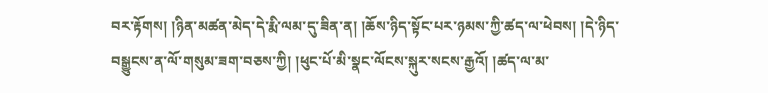བར་རྟོགས། །ཉིན་མཚན་མེད་དེ་རྨི་ལམ་དུ་ཟིན་ན། །ཆོས་ཉིད་སྟོང་པར་ཉམས་ཀྱི་ཚད་ལ་ཕེབས། །དེ་ཉིད་བསྒྱུངས་ན་ལོ་གསུམ་ཟག་བཅས་ཀྱི། །ཕུང་པོ་མི་སྣང་ལོངས་སྐུར་སངས་རྒྱའོ། །ཚད་ལ་མ་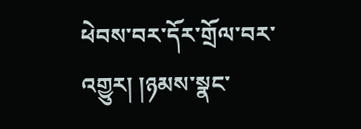ཕེབས་བར་དོར་གྲོལ་བར་འགྱུར། །ཉམས་སྣང་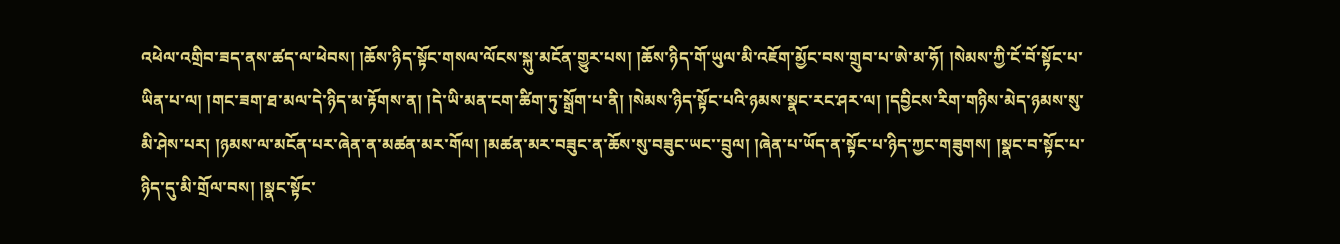འཕེལ་འགྲིབ་ཟད་ནས་ཚད་ལ་ཕེབས། །ཆོས་ཉིད་སྟོང་གསལ་ལོངས་སྐུ་མངོན་གྱུར་པས། །ཆོས་ཉིད་གོ་ཡུལ་མི་འཇོག་མྱོང་བས་གྲུབ་པ་ཨེ་མ་ཧོ། །སེམས་ཀྱི་ངོ་བོ་སྟོང་པ་ཡིན་པ་ལ། །གང་ཟག་ཐ་མལ་དེ་ཉིད་མ་རྟོགས་ན། །དེ་ཡི་མན་ངག་ཚིག་ཏུ་སྒྲོག་པ་ནི། །སེམས་ཉིད་སྟོང་པའི་ཉམས་སྣང་རང་ཤར་ལ། །དབྱིངས་རིག་གཉིས་མེད་ཉམས་སུ་མི་ཤེས་པར། །ཉམས་ལ་མངོན་པར་ཞེན་ན་མཚན་མར་གོལ། །མཚན་མར་བཟུང་ན་ཆོས་སུ་བཟུང་ཡང་་བྲུལ། །ཞེན་པ་ཡོད་ན་སྟོང་པ་ཉིད་ཀྱང་གཟུགས། །སྣང་བ་སྟོང་པ་ཉིད་དུ་མི་གྲོལ་བས། །སྣང་སྟོང་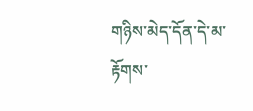གཉིས་མེད་དོན་དེ་མ་རྟོགས་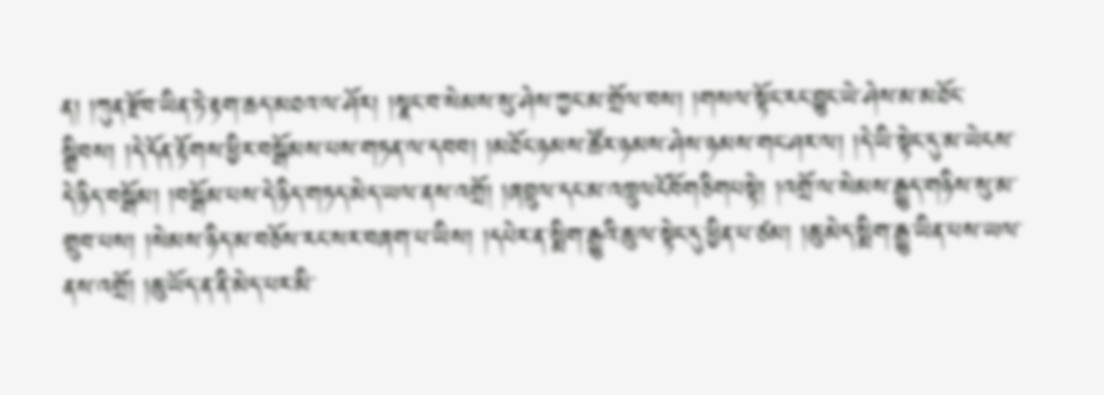ན། །ཀུན་རྫོབ་ཡིན་ཏེ་རྟག་ཆད་མཐའ་ལ་ཤོར། །སྣང་བ་སེམས་སུ་ཤེས་ཀྱང་མ་གྲོལ་བས། །གསལ་སྟོང་རང་བྱུང་ཡེ་ཤེས་མ་མཐོང་སྒྲིབས། །དེ་དོན་རྟོགས་ཕྱིར་བསྒོམས་པས་གཏན་ལ་དབབ། །མཐོང་ཉམས་ཚོར་ཉམས་ཤེས་ཉམས་གང་ཤར་ལ། །དེ་ཡི་སྟེང་དུ་མ་ཡེངས་དེ་ཉིད་བསྒོམ། །བསྒོམ་པས་དེ་ཉིད་གཏད་མེད་ཡལ་ནས་འགྲོ། །ཞབྲུལ་དང་མ་འཁྲུལངོབོགཅིགཔསྟེ། །འགྲོ་ལ་སེམས་རྒྱུད་གཉིས་སུ་མ་གྲུབ་པས། །སེམས་ཉིད་མ་བཅོས་རང་སར་བཞག་པ་ཡིས། །དཔེར་ན་སྨིག་རྒྱུའི་ཆུ་ལ་སྟེང་དུ་ཕྱིན་པ་ཙམ། །ཆུ་མེད་སྨིག་རྒྱུ་ཡིན་པས་ཡལ་ནས་འགྲོ། །ཆུ་ཡོད་ན་ནི་མེད་པར་མི་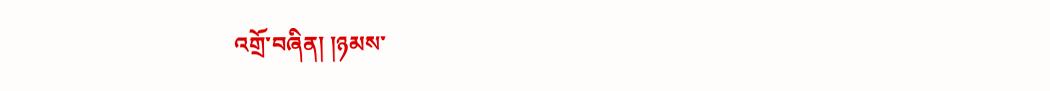འགྲོ་བཞིན། །ཉམས་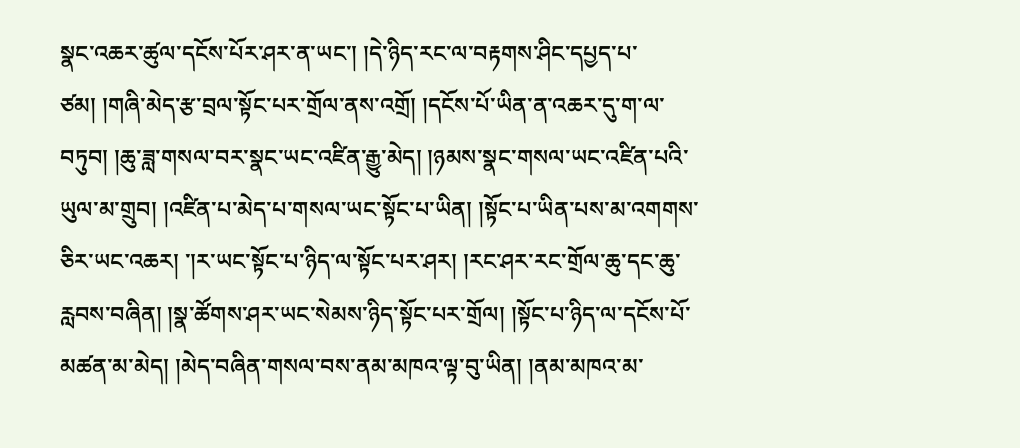སྣང་འཆར་ཚུལ་དངོས་པོར་ཤར་ན་ཡང་། །དེ་ཉིད་རང་ལ་བརྟགས་ཤིང་དཔྱད་པ་ཙམ། །གཞི་མེད་རྩ་བྲལ་སྟོང་པར་གྲོལ་ནས་འགྲོ། །དངོས་པོ་ཡིན་ན་འཆར་དུ་ག་ལ་བཏུབ། །ཆུ་ཟླ་གསལ་བར་སྣང་ཡང་འཛིན་རྒྱུ་མེད། །ཉམས་སྣང་གསལ་ཡང་འཛིན་པའི་ཡུལ་མ་གྲུབ། །འཛིན་པ་མེད་པ་གསལ་ཡང་སྟོང་པ་ཡིན། །སྟོང་པ་ཡིན་པས་མ་འགགས་ཅིར་ཡང་འཆར། ་།ར་ཡང་སྟོང་པ་ཉིད་ལ་སྟོང་པར་ཤར། །རང་ཤར་རང་གྲོལ་ཆུ་དང་ཆུ་རླབས་བཞིན། །སྣ་ཚོགས་ཤར་ཡང་སེམས་ཉིད་སྟོང་པར་གྲོལ། །སྟོང་པ་ཉིད་ལ་དངོས་པོ་མཚན་མ་མེད། །མེད་བཞིན་གསལ་བས་ནམ་མཁའ་ལྟ་བུ་ཡིན། །ནམ་མཁའ་མ་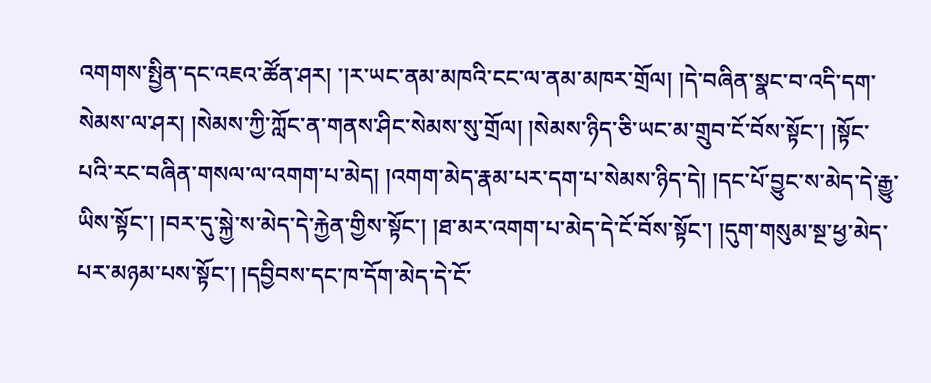འགགས་སྤྱིན་དང་འཇའ་ཚོན་ཤར། ་།ར་ཡང་ནམ་མཁའི་ངང་ལ་ནམ་མཁར་གྲོལ། །དེ་བཞིན་སྣང་བ་འདི་དག་སེམས་ལ་ཤར། །སེམས་ཀྱི་ཀློང་ན་གནས་ཤིང་སེམས་སུ་གྲོལ། །སེམས་ཉིད་ཅི་ཡང་མ་གྲུབ་ངོ་བོས་སྟོང་། །སྟོང་པའི་རང་བཞིན་གསལ་ལ་འགག་པ་མེད། །འགག་མེད་རྣམ་པར་དག་པ་སེམས་ཉིད་དེ། །དང་པོ་བྱུང་ས་མེད་དེ་རྒྱུ་ཡིས་སྟོང་། །བར་དུ་སྐྱེ་ས་མེད་དེ་རྐྱེན་གྱིས་སྟོང་། །ཐ་མར་འགག་པ་མེད་དེ་ངོ་བོས་སྟོང་། །དུག་གསུམ་སྔ་ཕྱ་མེད་པར་མཉམ་པས་སྟོང་། །དབྱིབས་དང་ཁ་དོག་མེད་དེ་ངོ་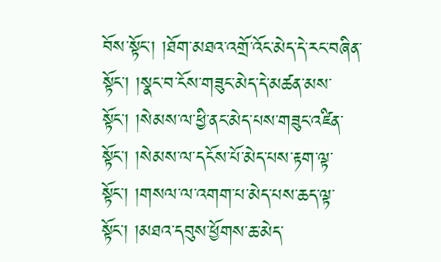བོས་སྟོང་། །ཐོག་མཐའ་འགྲོ་འོང་མེད་དེ་རང་བཞིན་སྟོང་། །སྣང་བ་ངོས་གཟུང་མེད་དེ་མཚན་མས་སྟོང་། །སེམས་ལ་ཕྱི་ནང་མེད་པས་གཟུང་འཛིན་སྟོང་། །སེམས་ལ་དངོས་པོ་མེད་པས་རྟག་ལྟ་སྟོང་། །གསལ་ལ་འགག་པ་མེད་པས་ཆད་ལྟ་སྟོང་། །མཐའ་དབུས་ཕྱོགས་ཆ་མེད་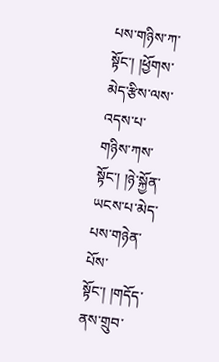པས་གཉིས་ཀ་སྟོང་། །ཕྱོགས་མེད་རྩིས་ལས་འདས་པ་གཉིས་ཀས་སྟོང་། །ཉེ་སྐྱོན་ཡངས་པ་མེད་པས་གཉེན་པོས་སྟོང་། །གདོད་ནས་གྲུབ་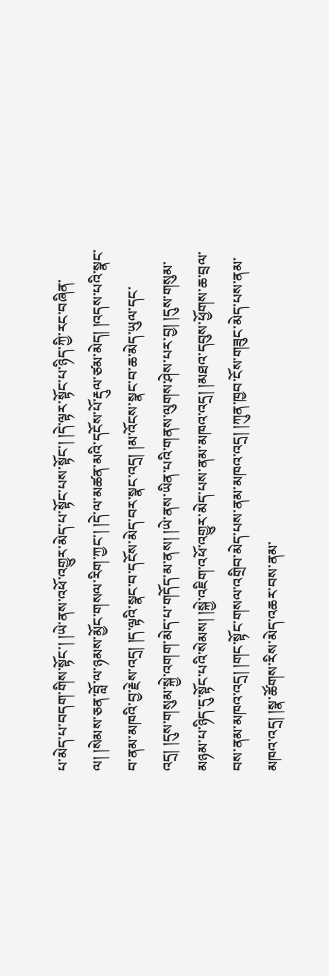པ་མེད་པ་བདག་གིས་སྟོང་། །ཡེ་ནས་འཕོ་འགྱུར་མེད་པ་སྟོང་པས་སྟོང་། །དེ་ལྟར་སྟོང་པ་ཉིད་ཀྱི་རང་བཞིན་ལ། །སེམས་ཅན་བློ་ལ་ཉམས་མྱོང་གསལ་རིག་ཀྱང་། །དེ་ལ་མཚན་མའི་དངོས་པོ་རྡུལ་ཙམ་མེད། །འདས་པའི་སྣང་བ་ནམ་མཁའི་བྱ་རྗེས་འདྲ། །ད་ལྟའི་སྣང་བ་དངོས་མེད་བར་སྣང་འདྲ། །མ་འོངས་སྣང་བ་ཆ་མེད་ཡུལ་དང་འདྲ། །དུས་གསུམ་སྐྱེ་འགག་མེད་པ་གདོད་མ་ནས། །ཡེ་ནས་ཡིན་པའི་གནས་ལུགས་ཤེས་པར་བྱ། །དུས་གསུམ་མཉམ་པ་ཉིད་དུ་སྟོང་པའི་སེམས། །སྐྱེ་འཇིག་འཕོ་འགྱུར་མེད་པས་ནམ་མཁའ་འདྲ། །མཐའ་དབུས་ཕྱོགས་ཆ་བྲལ་བས་ནམ་མཁའ་འདྲ། །གང་སྟོང་གསལ་འགྲིབ་མེད་པས་ནམ་མཁའ་འདྲ། །ཀུན་ཁྱབ་ངོས་གཟུང་མེད་པས་ནམ་མཁའ་འདྲ། །སྣ་ཚོགས་རིས་མེད་འཆར་བས་ནམ་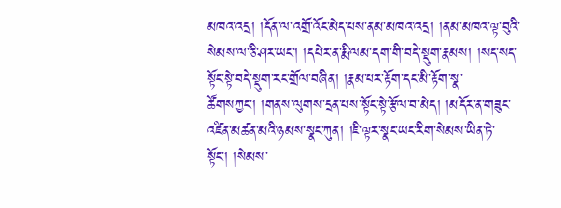མཁའ་འདྲ། །དོན་ལ་འགྲོ་འོང་མེད་པས་ནམ་མཁའ་འདྲ། །ནམ་མཁའ་ལྟ་བུའི་སེམས་ལ་ཅི་ཤར་ཡང་། །དཔེར་ན་རྨི་ལམ་དག་གི་བདེ་སྡུག་རྣམས། །སད་སད་སྟོང་སྟེ་བདེ་སྡུག་རང་གྲོལ་བཞིན། །རྣམ་པར་རྟོག་དང་མི་རྟོག་སྣ་ཚོགསཀྱང་། །གནས་ལུགས་དྲན་པས་སྟོང་སྟེ་རྩོལ་བ་མེད། །མདོར་ན་གཟུང་འཛིན་མཚན་མའི་ཉམས་སྣང་ཀུན། །ཇི་ལྟར་སྣང་ཡང་རིག་སེམས་ཡིན་ཏེ་སྟོང་། །སེམས་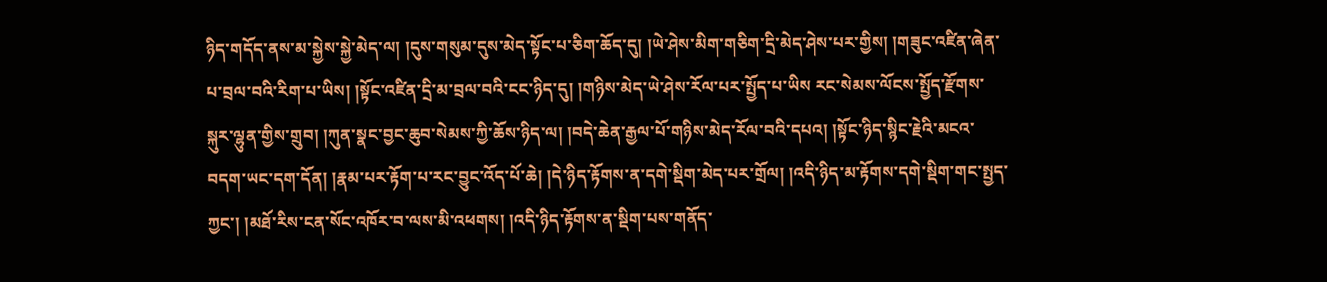ཉིད་གདོད་ནས་མ་སྐྱེས་སྐྱེ་མེད་ལ། །དུས་གསུམ་དུས་མེད་སྟོང་པ་ཅིག་ཆོད་དུ། །ཡེ་ཤེས་མིག་གཅིག་དྲི་མེད་ཤེས་པར་གྱིས། །གཟུང་འཛིན་ཞེན་པ་བྲལ་བའི་རིག་པ་ཡིས། །སྟོང་འཛིན་དྲི་མ་བྲལ་བའི་ངང་ཉིད་དུ། །གཉིས་མེད་ཡེ་ཤེས་རོལ་པར་སྤྱོད་པ་ཡིས རང་སེམས་ལོངས་སྤྱོད་རྫོགས་སྐུར་ལྷུན་གྱིས་གྲུབ། །ཀུན་སྣང་བྱང་ཆུབ་སེམས་ཀྱི་ཆོས་ཉིད་ལ། །བདེ་ཆེན་རྒྱལ་པོ་གཉིས་མེད་རོལ་བའི་དཔའ། །སྟོང་ཉིད་སྙིང་རྗེའི་མངའ་བདག་ཡང་དག་དོན། །རྣམ་པར་རྟོག་པ་རང་བྱུང་འོད་པོ་ཆེ། །དེ་ཉིད་རྟོགས་ན་དགེ་སྡིག་མེད་པར་གྲོལ། །འདི་ཉིད་མ་རྟོགས་དགེ་སྡིག་གང་སྤྱད་ཀྱང་། །མཐོ་རིས་ངན་སོང་འཁོར་བ་ལས་མི་འཕགས། །འདི་ཉིད་རྟོགས་ན་སྡིག་པས་གནོད་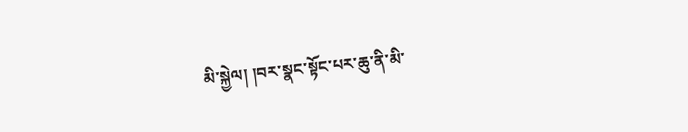མི་སྐྱེལ། །བར་སྣང་སྟོང་པར་ཆུ་ནི་མི་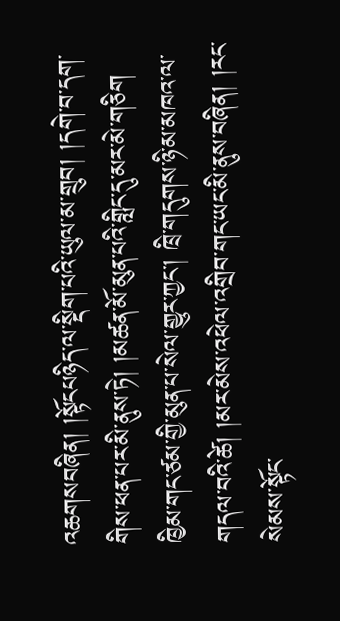འཆགསབཞིན། །སྟོངཔཉིད་ལ་སྡིག་པའི་ཡུལ་མ་གྲུབ། །དགེ་བ་དག་གིས་ཕན་པར་མི་ནུས་ཏེ། །མཚན་མོ་མུན་པའི་གླིང་དུ་མར་མེ་གཅིག ཁྱིམ་གང་ཙམ་གྱི་མུན་པ་སེལ་གྱུར་ཀྱང་། ཁྲི་གདུགས་ཉི་མ་མཁའ་ལ་གདལ་བའི་ཚེ། །མར་མེས་འཕེལ་འགྲིབ་གང་ཡང་མི་ནུས་བཞིན། །རང་སེམས་སྟོང་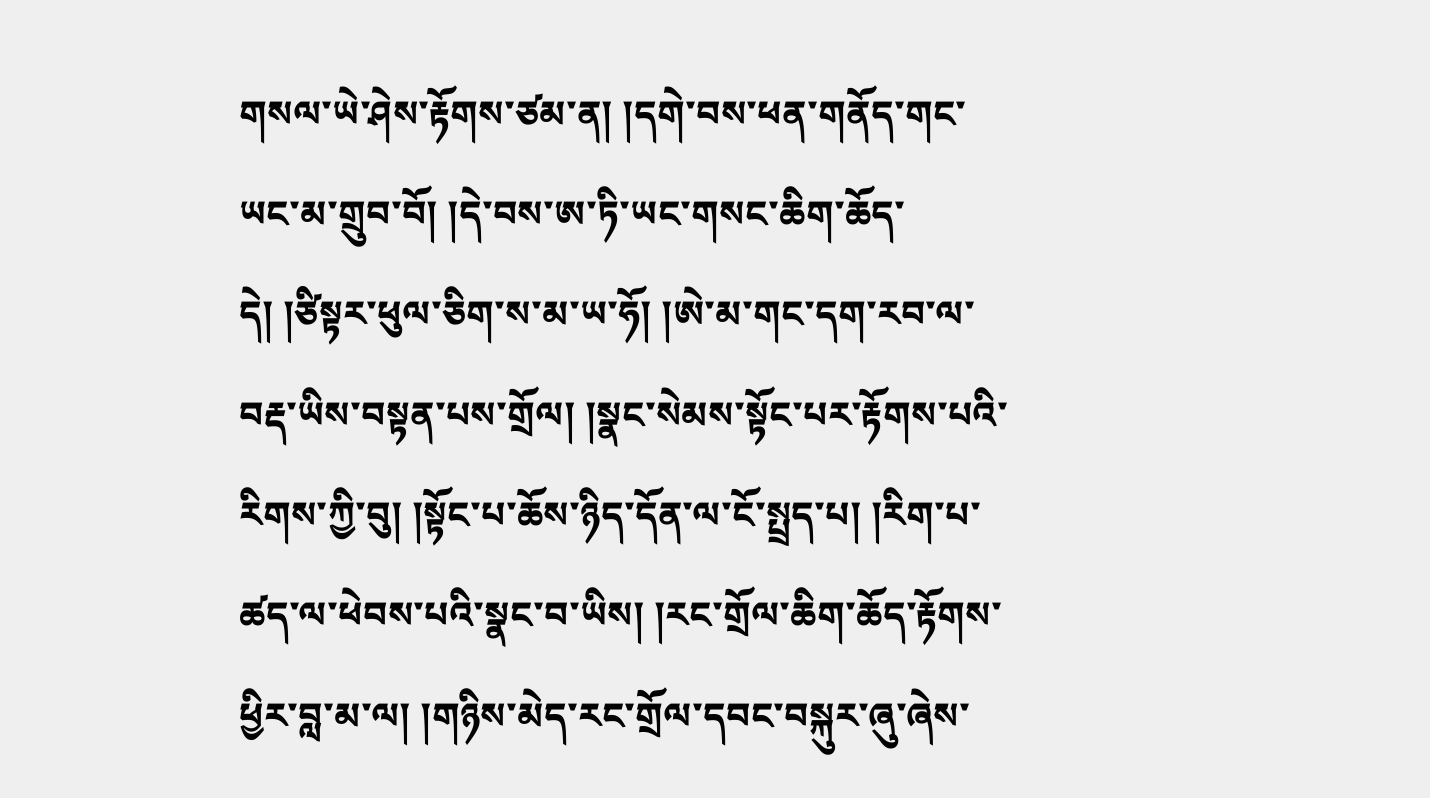གསལ་ཡེ་ཤེས་རྟོགས་ཙམ་ན། །དགེ་བས་ཕན་གནོད་གང་ཡང་མ་གྲུབ་བོ། །དེ་བས་ཨ་ཏི་ཡང་གསང་ཆིག་ཆོད་དེ། །ཙིསྟར་ཕུལ་ཅིག་ས་མ་ཡ་ཧོ། །ཨེ་མ་གང་དག་རབ་ལ་བརྡ་ཡིས་བསྟན་པས་གྲོལ། །སྣང་སེམས་སྟོང་པར་རྟོགས་པའི་རིགས་ཀྱི་བུ། །སྟོང་པ་ཆོས་ཉིད་དོན་ལ་ངོ་སྤྲད་པ། །རིག་པ་ཚད་ལ་ཕེབས་པའི་སྣང་བ་ཡིས། །རང་གྲོལ་ཆིག་ཆོད་རྟོགས་ཕྱིར་བླ་མ་ལ། །གཉིས་མེད་རང་གྲོལ་དབང་བསྐུར་ཞུ་ཞེས་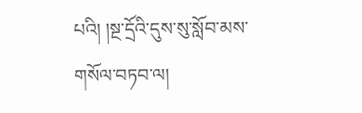པའི། །སྔ་དྲོའི་དུས་སུ་སློབ་མས་གསོལ་བཏབ་ལ།